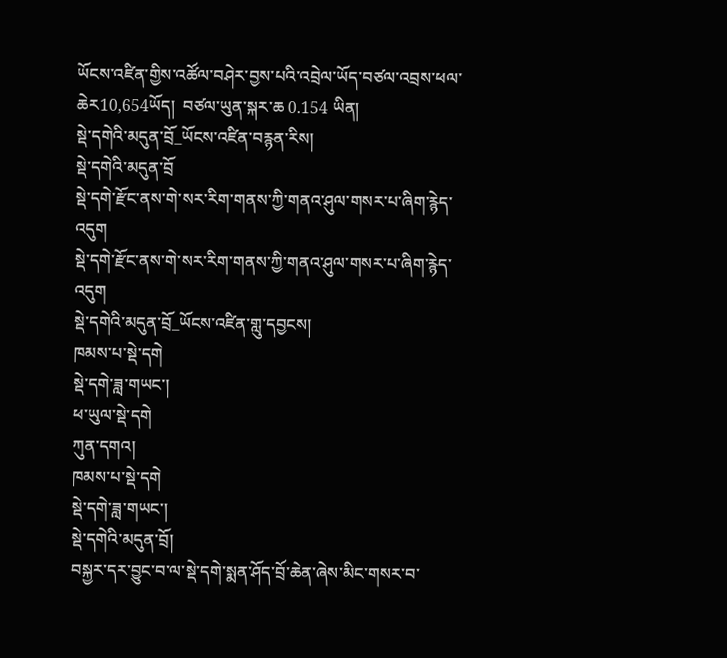ཡོངས་འཛིན་གྱིས་འཚོལ་བཤེར་བྱས་པའི་འབྲེལ་ཡོད་བཙལ་འབྲས་ཕལ་ཆེར10,654ཡོད།  བཙལ་ཡུན་སྐར་ཆ 0.154 ཡིན།
སྡེ་དགེའི་མདུན་བྲོ_ཡོངས་འཛིན་བརྙན་རིས།
སྡེ་དགེའི་མདུན་བྲོ
སྡེ་དགེ་རྫོང་ནས་གེ་སར་རིག་གནས་ཀྱི་གནའ་ཤུལ་གསར་པ་ཞིག་རྙེད་འདུག
སྡེ་དགེ་རྫོང་ནས་གེ་སར་རིག་གནས་ཀྱི་གནའ་ཤུལ་གསར་པ་ཞིག་རྙེད་འདུག
སྡེ་དགེའི་མདུན་བྲོ_ཡོངས་འཛིན་གླུ་དབྱངས།
ཁམས་པ་སྡེ་དགེ
སྡེ་དགེ་ཟླ་གཡང་།
ཕ་ཡུལ་སྡེ་དགེ
ཀུན་དགའ།
ཁམས་པ་སྡེ་དགེ
སྡེ་དགེ་ཟླ་གཡང་།
སྡེ་དགེའི་མདུན་བྲོ།
བསྐྱར་དར་བྱུང་བ་ལ་སྡེ་དགེ་སྨན་ཤོད་བྲོ་ཆེན་ཞེས་མིང་གསར་བ་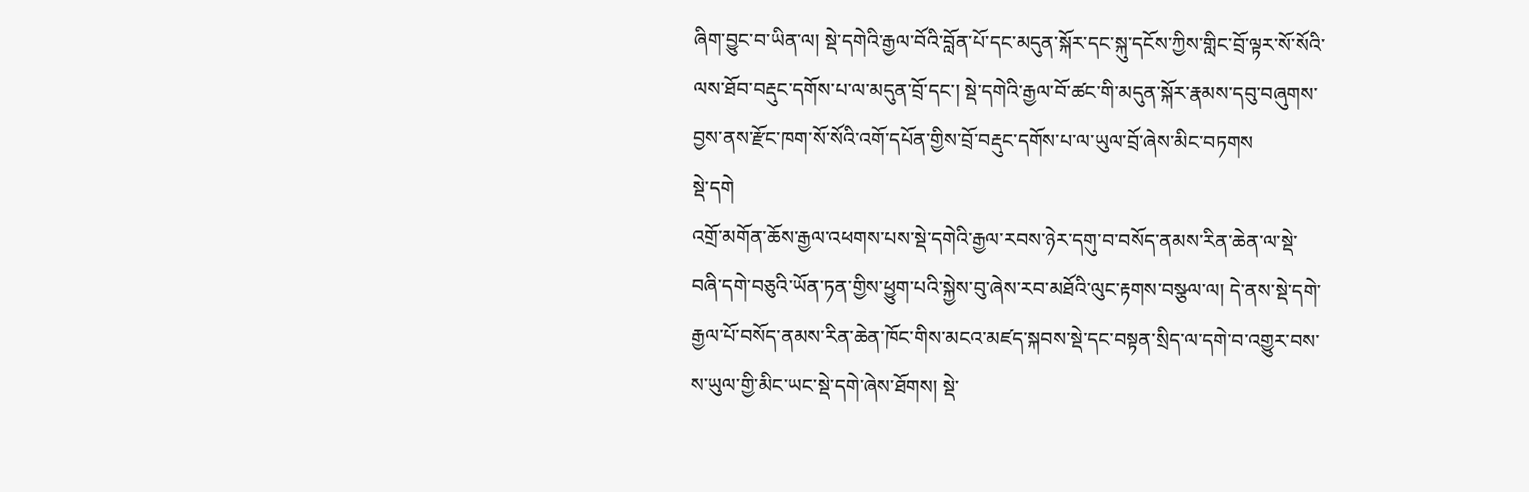ཞིག་བྱུང་བ་ཡིན་ལ། སྡེ་དགེའི་རྒྱལ་བོའི་བློན་པོ་དང་མདུན་སྐོར་དང་སྐུ་དངོས་ཀྱིས་གླིང་བྲོ་ལྟར་སོ་སོའི་ལས་ཐོབ་བརྡུང་དགོས་པ་ལ་མདུན་བྲོ་དང་། སྡེ་དགེའི་རྒྱལ་བོ་ཚང་གི་མདུན་སྐོར་རྣམས་དབུ་བཞུགས་བྱས་ནས་རྫོང་ཁག་སོ་སོའི་འགོ་དཔོན་གྱིས་བྲོ་བརྡུང་དགོས་པ་ལ་ཡུལ་བྲོ་ཞེས་མིང་བཏགས
སྡེ་དགེ
འགྲོ་མགོན་ཆོས་རྒྱལ་འཕགས་པས་སྡེ་དགེའི་རྒྱལ་རབས་ཉེར་དགུ་བ་བསོད་ནམས་རིན་ཆེན་ལ་སྡེ་བཞི་དགེ་བཅུའི་ཡོན་ཏན་གྱིས་ཕྱུག་པའི་སྐྱེས་བུ་ཞེས་རབ་མཐོའི་ལུང་རྟགས་བསྩལ་ལ། དེ་ནས་སྡེ་དགེ་རྒྱལ་པོ་བསོད་ནམས་རིན་ཆེན་ཁོང་གིས་མངའ་མཛད་སྐབས་སྡེ་དང་བསྟན་སྲིད་ལ་དགེ་བ་འགྱུར་བས་ས་ཡུལ་གྱི་མིང་ཡང་སྡེ་དགེ་ཞེས་ཐོགས། སྡེ་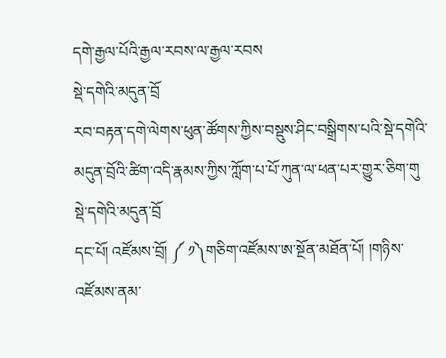དགེ་རྒྱལ་པོའི་རྒྱལ་རབས་ལ་རྒྱལ་རབས
སྡེ་དགེའི་མདུན་བྲོ
རབ་བརྟན་དགེ་ལེགས་ཕུན་ཚོགས་ཀྱིས་བསྡུས་ཤིང་བསྒྲིགས་པའི་སྡེ་དགེའི་མདུན་བྲོའི་ཚིག་འདི་རྣམས་ཀྱིས་ཀློག་པ་པོ་ཀུན་ལ་ཕན་པར་གྱུར་ཅིག་གུ
སྡེ་དགེའི་མདུན་བྲོ
དང་པོ། འཛོམས་བྲོ། ༼ ༡༽གཅིག་འཛོམས་ཨ་སྔོན་མཐོན་པོ། །གཉིས་འཛོམས་ནམ་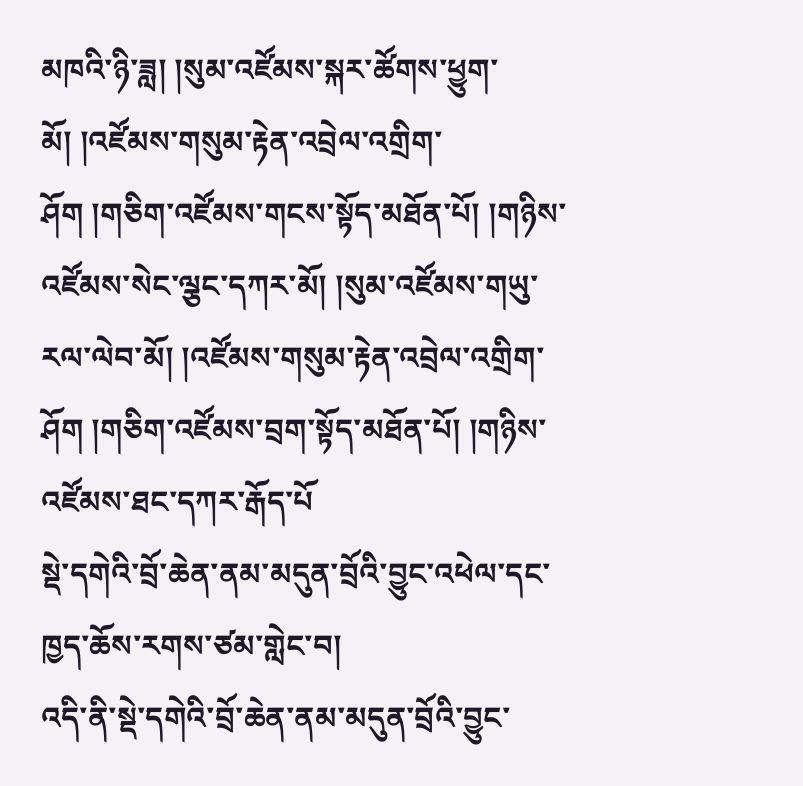མཁའི་ཉི་ཟླ། །སུམ་འཛོམས་སྐར་ཚོགས་ཕྱུག་མོ། །འཛོམས་གསུམ་རྟེན་འབྲེལ་འགྲིག་ཤོག །གཅིག་འཛོམས་གངས་སྟོད་མཐོན་པོ། །གཉིས་འཛོམས་སེང་ལྕང་དཀར་མོ། །སུམ་འཛོམས་གཡུ་རལ་ལེབ་མོ། །འཛོམས་གསུམ་རྟེན་འབྲེལ་འགྲིག་ཤོག །གཅིག་འཛོམས་བྲག་སྟོད་མཐོན་པོ། །གཉིས་འཛོམས་ཐང་དཀར་རྒོད་པོ
སྡེ་དགེའི་བྲོ་ཆེན་ནམ་མདུན་བྲོའི་བྱུང་འཕེལ་དང་ཁྱད་ཆོས་རགས་ཙམ་གླེང་བ།
འདི་ནི་སྡེ་དགེའི་བྲོ་ཆེན་ནམ་མདུན་བྲོའི་བྱུང་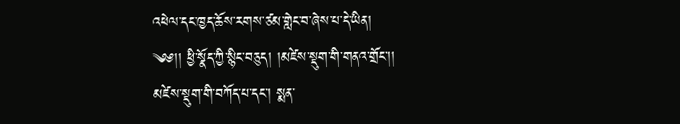འཕེལ་དང་ཁྱད་ཆོས་རགས་ཙམ་གླེང་བ་ཞེས་པ་དེ་ཡིན།
༄༅།། ཕྱི་སྣོད་ཀྱི་སྙིང་བཅུད། །མཛེས་སྡུག་གི་གནའ་གྲོང་།།
མཛེས་སྡུག་གི་བཀོད་པ་དང་། སྨན་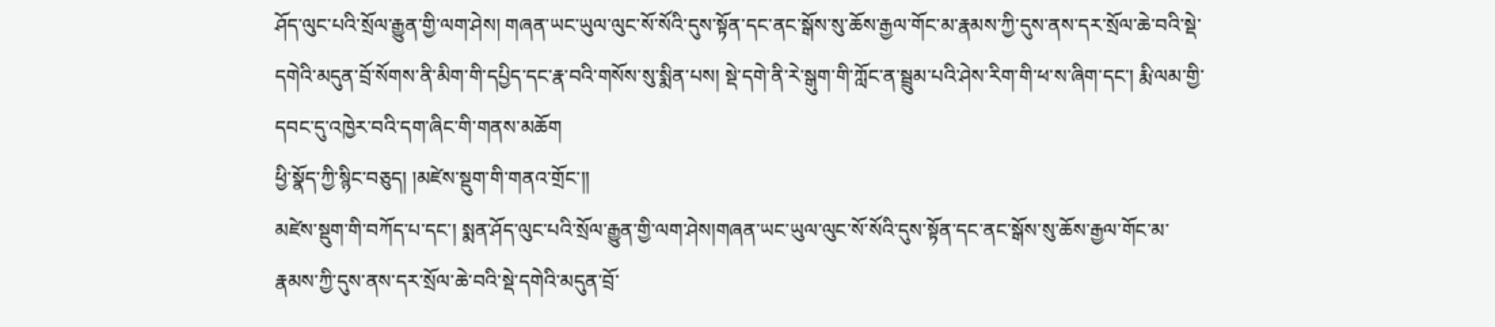ཤོད་ལུང་པའི་སྲོལ་རྒྱུན་གྱི་ལག་ཤེས། གཞན་ཡང་ཡུལ་ལུང་སོ་སོའི་དུས་སྟོན་དང་ནང་སྒོས་སུ་ཆོས་རྒྱལ་གོང་མ་རྣམས་ཀྱི་དུས་ནས་དར་སྲོལ་ཆེ་བའི་སྡེ་དགེའི་མདུན་བྲོ་སོགས་ནི་མིག་གི་དཔྱིད་དང་རྣ་བའི་གསོས་སུ་སྨིན་པས། སྡེ་དགེ་ནི་རེ་སྒུག་གི་ཀློང་ན་སྦྲུམ་པའི་ཤེས་རིག་གི་ཕ་ས་ཞིག་དང་། རྨི་ལམ་གྱི་དབང་དུ་འཁྱེར་བའི་དག་ཞིང་གི་གནས་མཆོག
ཕྱི་སྣོད་ཀྱི་སྙིང་བཅུད། །མཛེས་སྡུག་གི་གནའ་གྲོང་།།
མཛེས་སྡུག་གི་བཀོད་པ་དང་། སྨན་ཤོད་ལུང་པའི་སྲོལ་རྒྱུན་གྱི་ལག་ཤེས།གཞན་ཡང་ཡུལ་ལུང་སོ་སོའི་དུས་སྟོན་དང་ནང་སྒོས་སུ་ཆོས་རྒྱལ་གོང་མ་རྣམས་ཀྱི་དུས་ནས་དར་སྲོལ་ཆེ་བའི་སྡེ་དགེའི་མདུན་བྲོ་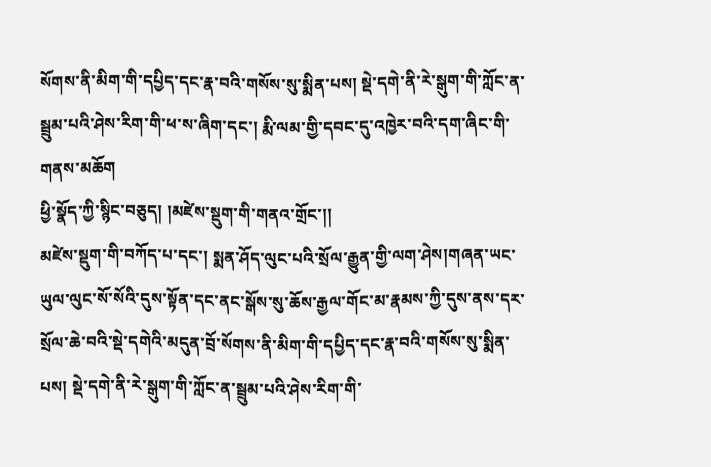སོགས་ནི་མིག་གི་དཔྱིད་དང་རྣ་བའི་གསོས་སུ་སྨིན་པས། སྡེ་དགེ་ནི་རེ་སྒུག་གི་ཀློང་ན་སྦྲུམ་པའི་ཤེས་རིག་གི་ཕ་ས་ཞིག་དང་། རྨི་ལམ་གྱི་དབང་དུ་འཁྱེར་བའི་དག་ཞིང་གི་གནས་མཆོག
ཕྱི་སྣོད་ཀྱི་སྙིང་བཅུད། །མཛེས་སྡུག་གི་གནའ་གྲོང་།།
མཛེས་སྡུག་གི་བཀོད་པ་དང་། སྨན་ཤོད་ལུང་པའི་སྲོལ་རྒྱུན་གྱི་ལག་ཤེས།གཞན་ཡང་ཡུལ་ལུང་སོ་སོའི་དུས་སྟོན་དང་ནང་སྒོས་སུ་ཆོས་རྒྱལ་གོང་མ་རྣམས་ཀྱི་དུས་ནས་དར་སྲོལ་ཆེ་བའི་སྡེ་དགེའི་མདུན་བྲོ་སོགས་ནི་མིག་གི་དཔྱིད་དང་རྣ་བའི་གསོས་སུ་སྨིན་པས། སྡེ་དགེ་ནི་རེ་སྒུག་གི་ཀློང་ན་སྦྲུམ་པའི་ཤེས་རིག་གི་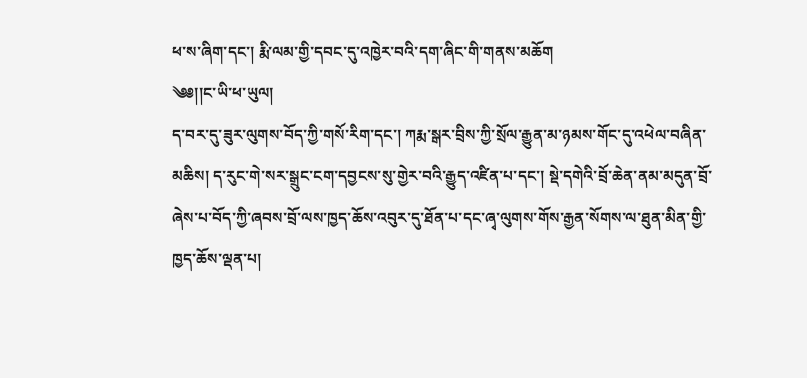ཕ་ས་ཞིག་དང་། རྨི་ལམ་གྱི་དབང་དུ་འཁྱེར་བའི་དག་ཞིང་གི་གནས་མཆོག
༄༅།།ང་ཡི་ཕ་ཡུལ།
ད་བར་དུ་ཟུར་ལུགས་བོད་ཀྱི་གསོ་རིག་དང་། ཀརྨ་སྒར་བྲིས་ཀྱི་སྲོལ་རྒྱུན་མ་ཉམས་གོང་དུ་འཕེལ་བཞིན་མཆིས། ད་རུང་གེ་སར་སྒྲུང་ངག་དབྱངས་སུ་གྱེར་བའི་རྒྱུད་འཛིན་པ་དང་། སྡེ་དགེའི་བྲོ་ཆེན་ནམ་མདུན་བྲོ་ཞེས་པ་བོད་ཀྱི་ཞབས་བྲོ་ལས་ཁྱད་ཆོས་འབུར་དུ་ཐོན་པ་དང་ཞྭ་ལུགས་གོས་རྒྱན་སོགས་ལ་ཐུན་མིན་གྱི་ཁྱད་ཆོས་ལྡན་པ།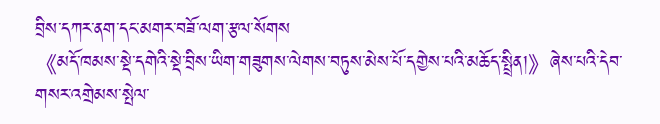བྲིས་དཀར་ནག་དང་མགར་བཟོ་ལག་རྩལ་སོགས
《མདོ་ཁམས་སྡེ་དགེའི་སྡེ་བྲིས་ཡིག་གཟུགས་ལེགས་བཏུས་མེས་པོ་དགྱེས་པའི་མཆོད་སྤྲིན།》ཞེས་པའི་དེབ་གསར་འགྲེམས་སྤེལ་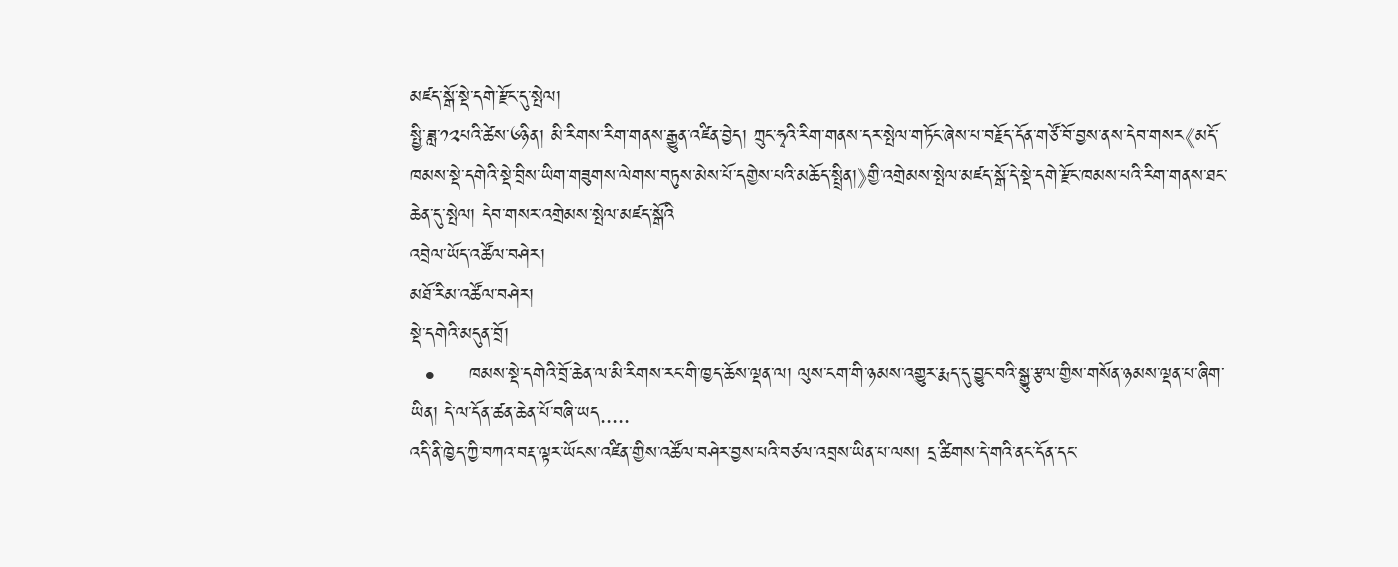མཛད་སྒོ་སྡེ་དགེ་རྫོང་དུ་སྤེལ།
སྤྱི་ཟླ་༡༢པའི་ཚེས་༦ཉིན། མི་རིགས་རིག་གནས་རྒྱུན་འཛིན་བྱེད། ཀྲུང་ཧྭའི་རིག་གནས་དར་སྤེལ་གཏོང་ཞེས་པ་བརྗོད་དོན་གཙོ་བོ་བྱས་ནས་དེབ་གསར《མདོ་ཁམས་སྡེ་དགེའི་སྡེ་བྲིས་ཡིག་གཟུགས་ལེགས་བཏུས་མེས་པོ་དགྱེས་པའི་མཆོད་སྤྲིན།》གྱི་འགྲེམས་སྤེལ་མཛད་སྒོ་དེ་སྡེ་དགེ་རྫོང་ཁམས་པའི་རིག་གནས་ཐང་ཆེན་དུ་སྤེལ། དེབ་གསར་འགྲེམས་སྤེལ་མཛད་སྒོའི
འབྲེལ་ཡོད་འཚོལ་བཤེར།
མཐོ་རིམ་འཚོལ་བཤེར།
སྡེ་དགེའི་མདུན་བྲོ།
  •     ཁམས་སྡེ་དགེའི་བྲོ་ཆེན་ལ་མི་རིགས་རང་གི་ཁྱད་ཆོས་ལྡན་ལ། ལུས་ངག་གི་ཉམས་འགྱུར་རྨད་དུ་བྱུང་བའི་སྒྱུ་རྩལ་གྱིས་གསོན་ཉམས་ལྡན་པ་ཞིག་ཡིན། དེ་ལ་དོན་ཚན་ཆེན་པོ་བཞི་ཡད.....
འདི་ནི་ཁྱེད་ཀྱི་བཀའ་བརྡ་ལྟར་ཡོངས་འཛིན་གྱིས་འཚོལ་བཤེར་བྱས་པའི་བཙལ་འབྲས་ཡིན་པ་ལས། དྲ་ཚིགས་དེ་གའི་ནང་དོན་དང་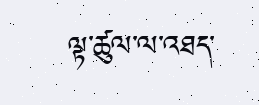ལྟ་ཚུལ་ལ་འཐད་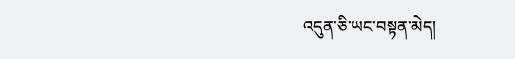འདུན་ཅི་ཡང་བསྟན་མེད།